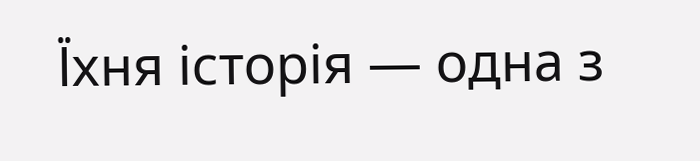Їхня історія — одна з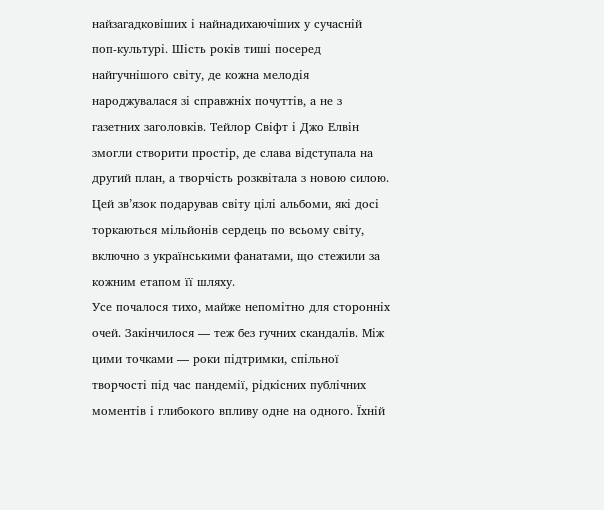найзагадковіших і найнадихаючіших у сучасній поп-культурі. Шість років тиші посеред найгучнішого світу, де кожна мелодія народжувалася зі справжніх почуттів, а не з газетних заголовків. Тейлор Свіфт і Джо Елвін змогли створити простір, де слава відступала на другий план, а творчість розквітала з новою силою. Цей зв’язок подарував світу цілі альбоми, які досі торкаються мільйонів сердець по всьому світу, включно з українськими фанатами, що стежили за кожним етапом її шляху.
Усе почалося тихо, майже непомітно для сторонніх очей. Закінчилося — теж без гучних скандалів. Між цими точками — роки підтримки, спільної творчості під час пандемії, рідкісних публічних моментів і глибокого впливу одне на одного. Їхній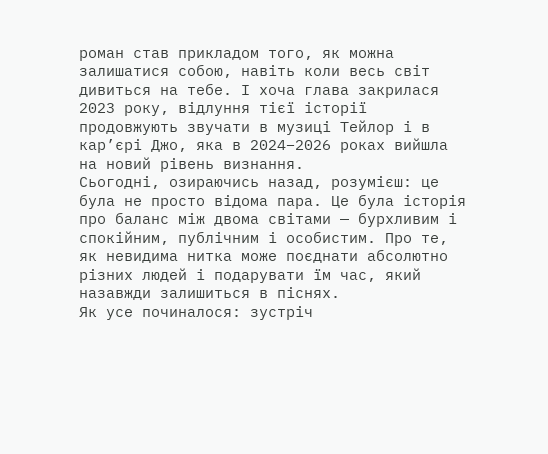роман став прикладом того, як можна залишатися собою, навіть коли весь світ дивиться на тебе. І хоча глава закрилася 2023 року, відлуння тієї історії продовжують звучати в музиці Тейлор і в кар’єрі Джо, яка в 2024–2026 роках вийшла на новий рівень визнання.
Сьогодні, озираючись назад, розумієш: це була не просто відома пара. Це була історія про баланс між двома світами — бурхливим і спокійним, публічним і особистим. Про те, як невидима нитка може поєднати абсолютно різних людей і подарувати їм час, який назавжди залишиться в піснях.
Як усе починалося: зустріч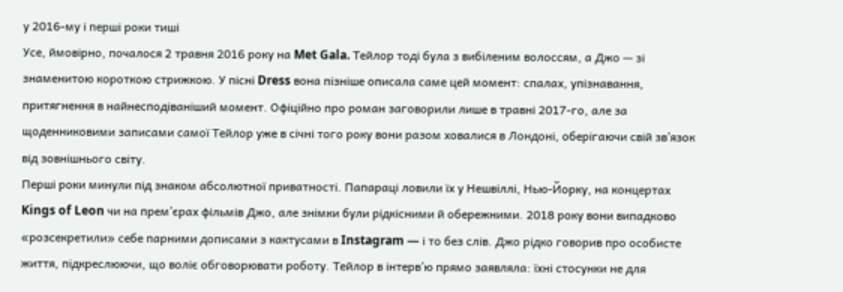у 2016-му і перші роки тиші
Усе, ймовірно, почалося 2 травня 2016 року на Met Gala. Тейлор тоді була з вибіленим волоссям, а Джо — зі знаменитою короткою стрижкою. У пісні Dress вона пізніше описала саме цей момент: спалах, упізнавання, притягнення в найнесподіваніший момент. Офіційно про роман заговорили лише в травні 2017-го, але за щоденниковими записами самої Тейлор уже в січні того року вони разом ховалися в Лондоні, оберігаючи свій зв’язок від зовнішнього світу.
Перші роки минули під знаком абсолютної приватності. Папараці ловили їх у Нешвіллі, Нью-Йорку, на концертах Kings of Leon чи на прем’єрах фільмів Джо, але знімки були рідкісними й обережними. 2018 року вони випадково «розсекретили» себе парними дописами з кактусами в Instagram — і то без слів. Джо рідко говорив про особисте життя, підкреслюючи, що воліє обговорювати роботу. Тейлор в інтерв’ю прямо заявляла: їхні стосунки не для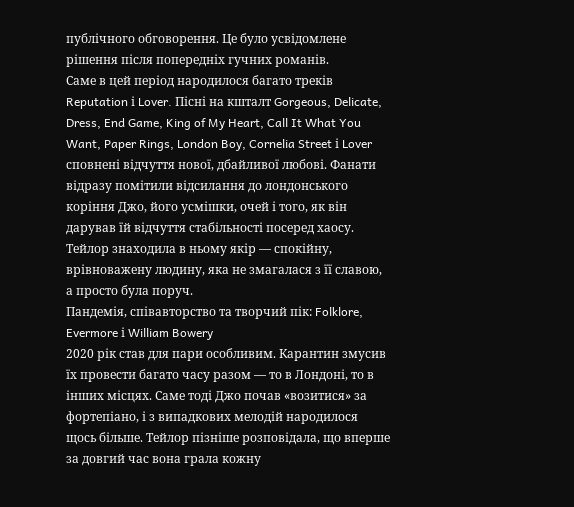публічного обговорення. Це було усвідомлене рішення після попередніх гучних романів.
Саме в цей період народилося багато треків Reputation і Lover. Пісні на кшталт Gorgeous, Delicate, Dress, End Game, King of My Heart, Call It What You Want, Paper Rings, London Boy, Cornelia Street і Lover сповнені відчуття нової, дбайливої любові. Фанати відразу помітили відсилання до лондонського коріння Джо, його усмішки, очей і того, як він дарував їй відчуття стабільності посеред хаосу. Тейлор знаходила в ньому якір — спокійну, врівноважену людину, яка не змагалася з її славою, а просто була поруч.
Пандемія, співавторство та творчий пік: Folklore, Evermore і William Bowery
2020 рік став для пари особливим. Карантин змусив їх провести багато часу разом — то в Лондоні, то в інших місцях. Саме тоді Джо почав «возитися» за фортепіано, і з випадкових мелодій народилося щось більше. Тейлор пізніше розповідала, що вперше за довгий час вона грала кожну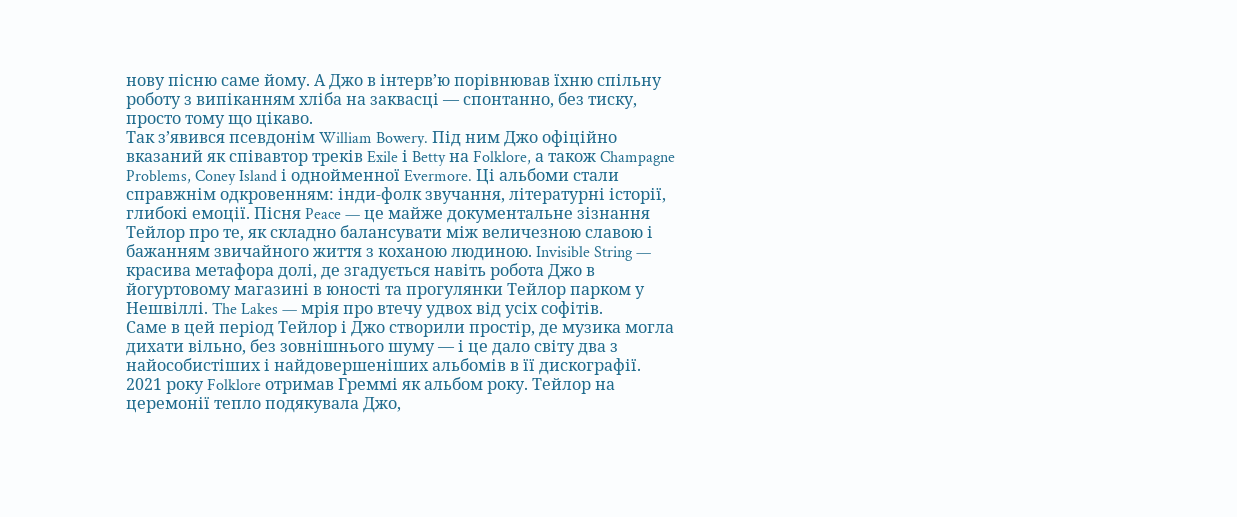нову пісню саме йому. А Джо в інтерв’ю порівнював їхню спільну роботу з випіканням хліба на заквасці — спонтанно, без тиску, просто тому що цікаво.
Так з’явився псевдонім William Bowery. Під ним Джо офіційно вказаний як співавтор треків Exile і Betty на Folklore, а також Champagne Problems, Coney Island і однойменної Evermore. Ці альбоми стали справжнім одкровенням: інди-фолк звучання, літературні історії, глибокі емоції. Пісня Peace — це майже документальне зізнання Тейлор про те, як складно балансувати між величезною славою і бажанням звичайного життя з коханою людиною. Invisible String — красива метафора долі, де згадується навіть робота Джо в йогуртовому магазині в юності та прогулянки Тейлор парком у Нешвіллі. The Lakes — мрія про втечу удвох від усіх софітів.
Саме в цей період Тейлор і Джо створили простір, де музика могла дихати вільно, без зовнішнього шуму — і це дало світу два з найособистіших і найдовершеніших альбомів в її дискографії.
2021 року Folklore отримав Греммі як альбом року. Тейлор на церемонії тепло подякувала Джо,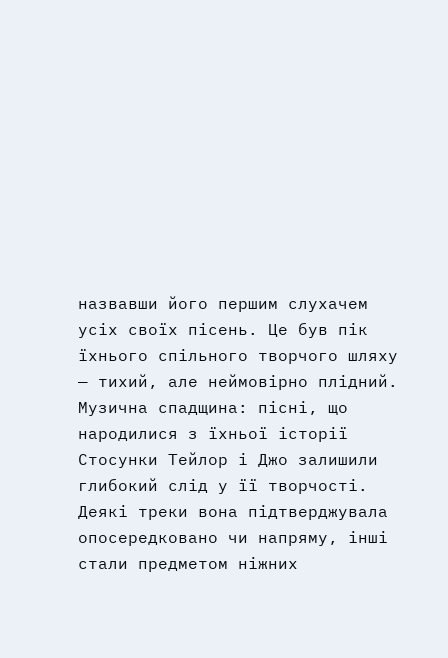назвавши його першим слухачем усіх своїх пісень. Це був пік їхнього спільного творчого шляху — тихий, але неймовірно плідний.
Музична спадщина: пісні, що народилися з їхньої історії
Стосунки Тейлор і Джо залишили глибокий слід у її творчості. Деякі треки вона підтверджувала опосередковано чи напряму, інші стали предметом ніжних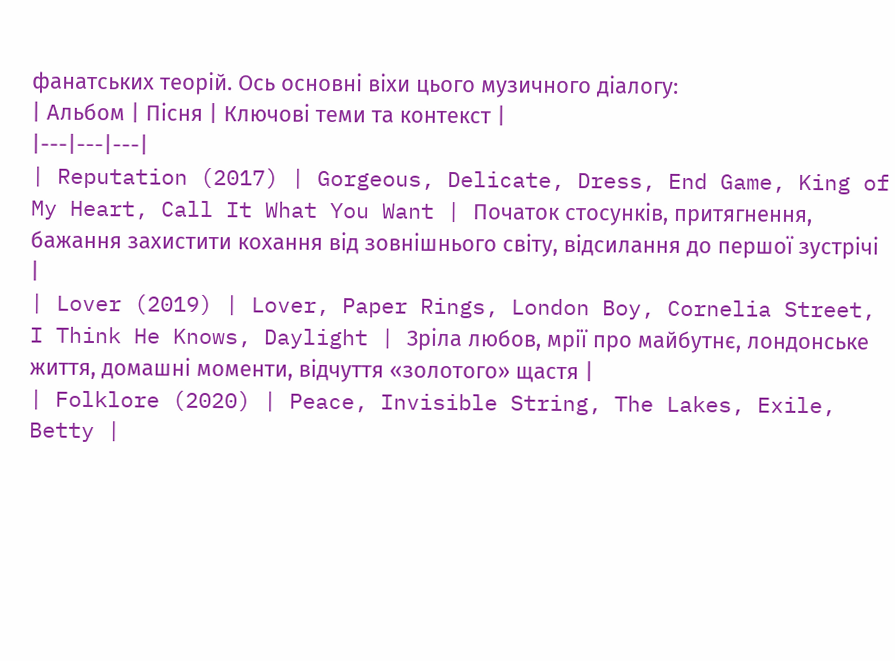фанатських теорій. Ось основні віхи цього музичного діалогу:
| Альбом | Пісня | Ключові теми та контекст |
|---|---|---|
| Reputation (2017) | Gorgeous, Delicate, Dress, End Game, King of My Heart, Call It What You Want | Початок стосунків, притягнення, бажання захистити кохання від зовнішнього світу, відсилання до першої зустрічі |
| Lover (2019) | Lover, Paper Rings, London Boy, Cornelia Street, I Think He Knows, Daylight | Зріла любов, мрії про майбутнє, лондонське життя, домашні моменти, відчуття «золотого» щастя |
| Folklore (2020) | Peace, Invisible String, The Lakes, Exile, Betty |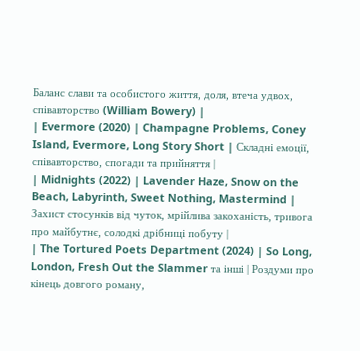Баланс слави та особистого життя, доля, втеча удвох, співавторство (William Bowery) |
| Evermore (2020) | Champagne Problems, Coney Island, Evermore, Long Story Short | Складні емоції, співавторство, спогади та прийняття |
| Midnights (2022) | Lavender Haze, Snow on the Beach, Labyrinth, Sweet Nothing, Mastermind | Захист стосунків від чуток, мрійлива закоханість, тривога про майбутнє, солодкі дрібниці побуту |
| The Tortured Poets Department (2024) | So Long, London, Fresh Out the Slammer та інші | Роздуми про кінець довгого роману,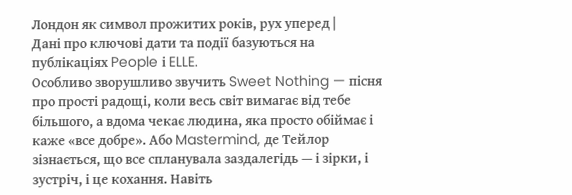Лондон як символ прожитих років, рух уперед |
Дані про ключові дати та події базуються на публікаціях People і ELLE.
Особливо зворушливо звучить Sweet Nothing — пісня про прості радощі, коли весь світ вимагає від тебе більшого, а вдома чекає людина, яка просто обіймає і каже «все добре». Або Mastermind, де Тейлор зізнається, що все спланувала заздалегідь — і зірки, і зустріч, і це кохання. Навіть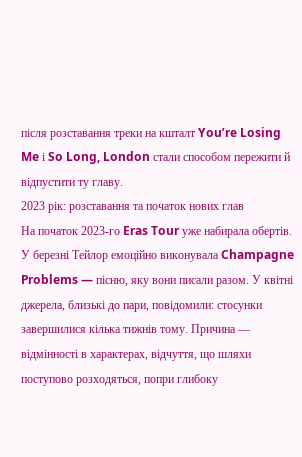після розставання треки на кшталт You’re Losing Me і So Long, London стали способом пережити й відпустити ту главу.
2023 рік: розставання та початок нових глав
На початок 2023-го Eras Tour уже набирала обертів. У березні Тейлор емоційно виконувала Champagne Problems — пісню, яку вони писали разом. У квітні джерела, близькі до пари, повідомили: стосунки завершилися кілька тижнів тому. Причина — відмінності в характерах, відчуття, що шляхи поступово розходяться, попри глибоку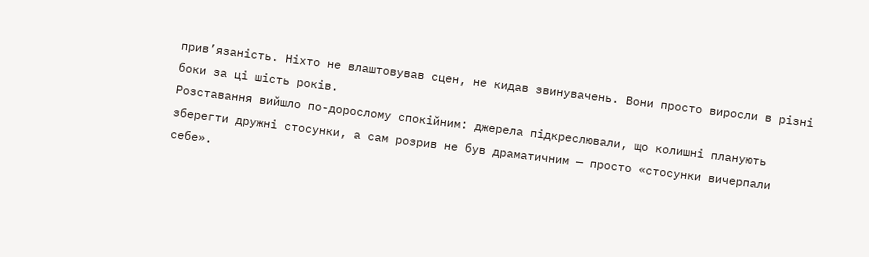прив’язаність. Ніхто не влаштовував сцен, не кидав звинувачень. Вони просто виросли в різні боки за ці шість років.
Розставання вийшло по-дорослому спокійним: джерела підкреслювали, що колишні планують зберегти дружні стосунки, а сам розрив не був драматичним — просто «стосунки вичерпали себе».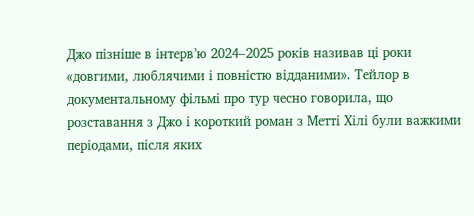Джо пізніше в інтерв’ю 2024–2025 років називав ці роки «довгими, люблячими і повністю відданими». Тейлор в документальному фільмі про тур чесно говорила, що розставання з Джо і короткий роман з Метті Хілі були важкими періодами, після яких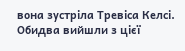вона зустріла Тревіса Келсі. Обидва вийшли з цієї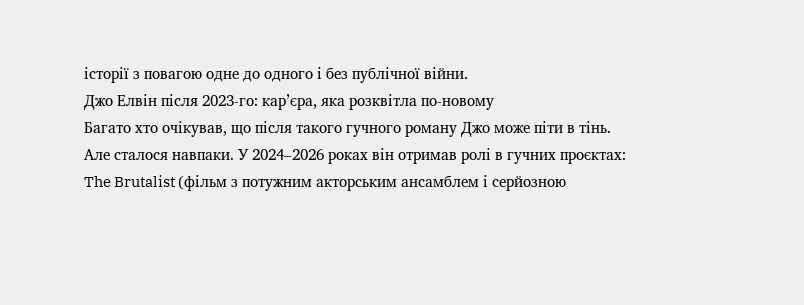історії з повагою одне до одного і без публічної війни.
Джо Елвін після 2023-го: кар’єра, яка розквітла по-новому
Багато хто очікував, що після такого гучного роману Джо може піти в тінь. Але сталося навпаки. У 2024–2026 роках він отримав ролі в гучних проєктах: The Brutalist (фільм з потужним акторським ансамблем і серйозною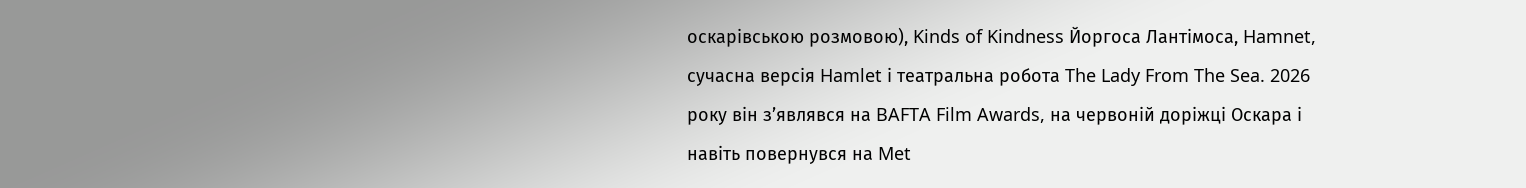оскарівською розмовою), Kinds of Kindness Йоргоса Лантімоса, Hamnet, сучасна версія Hamlet і театральна робота The Lady From The Sea. 2026 року він з’являвся на BAFTA Film Awards, на червоній доріжці Оскара і навіть повернувся на Met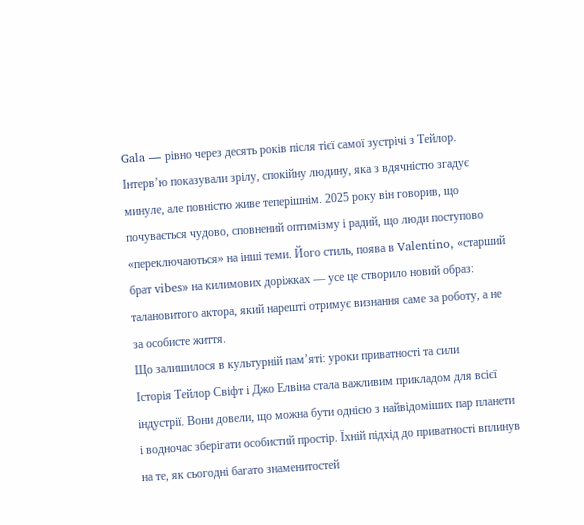Gala — рівно через десять років після тієї самої зустрічі з Тейлор.
Інтерв’ю показували зрілу, спокійну людину, яка з вдячністю згадує минуле, але повністю живе теперішнім. 2025 року він говорив, що почувається чудово, сповнений оптимізму і радий, що люди поступово «переключаються» на інші теми. Його стиль, поява в Valentino, «старший брат vibes» на килимових доріжках — усе це створило новий образ: талановитого актора, який нарешті отримує визнання саме за роботу, а не за особисте життя.
Що залишилося в культурній пам’яті: уроки приватності та сили
Історія Тейлор Свіфт і Джо Елвіна стала важливим прикладом для всієї індустрії. Вони довели, що можна бути однією з найвідоміших пар планети і водночас зберігати особистий простір. Їхній підхід до приватності вплинув на те, як сьогодні багато знаменитостей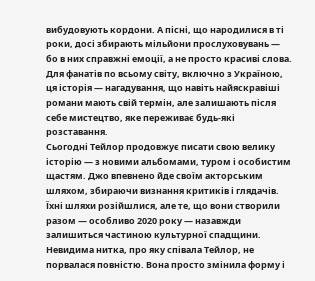вибудовують кордони. А пісні, що народилися в ті роки, досі збирають мільйони прослуховувань — бо в них справжні емоції, а не просто красиві слова.
Для фанатів по всьому світу, включно з Україною, ця історія — нагадування, що навіть найяскравіші романи мають свій термін, але залишають після себе мистецтво, яке переживає будь-які розставання.
Сьогодні Тейлор продовжує писати свою велику історію — з новими альбомами, туром і особистим щастям. Джо впевнено йде своїм акторським шляхом, збираючи визнання критиків і глядачів. Їхні шляхи розійшлися, але те, що вони створили разом — особливо 2020 року — назавжди залишиться частиною культурної спадщини. Невидима нитка, про яку співала Тейлор, не порвалася повністю. Вона просто змінила форму і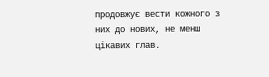продовжує вести кожного з них до нових, не менш цікавих глав.